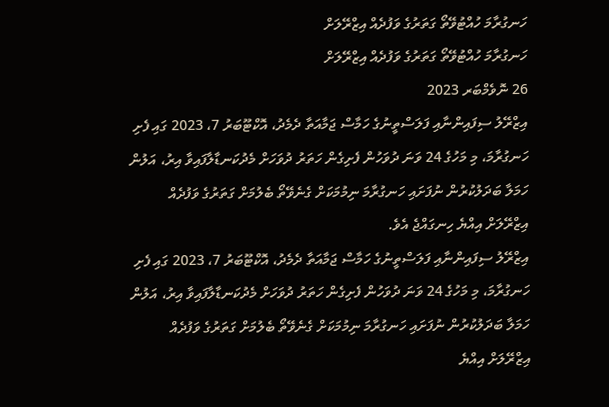ހަނގުރާމަ ހުއްޓުވޭތޯ ގަތަރުގެ ވަފުދެއް އިޒްރޭލަށް
ހަނގުރާމަ ހުއްޓުވޭތޯ ގަތަރުގެ ވަފުދެއް އިޒްރޭލަށް
26 ނޮވެމްބަރ 2023
އިޒްރޭލު ސިފައިންނާއި ފަލަސްތީނުގެ ހަމާސް ޖަމާއަތާ ދެމެދު، އޮކްޓޫބަރު 7، 2023 ގައި ފެށި ހަނގުރާމަ، މި މަހުގެ 24 ވަނަ ދުވަހުން ފެށިގެން ހަތަރު ދުވަހަށް މެދުކަނޑާލާފައިވާ އިރު، އަލުން ހަމަލާ ބަދަލުކުރުން ނުފަށައި ހަނގުރާމަ ނިމުމަކަށް ގެނެވޭތޯ ބެލުމަށް ގަތަރުގެ ވަފުދެއް އިޒްރޭލަށް އިއްޔެ ހިނގައްޖެ އެވެ.
އިޒްރޭލު ސިފައިންނާއި ފަލަސްތީނުގެ ހަމާސް ޖަމާއަތާ ދެމެދު، އޮކްޓޫބަރު 7، 2023 ގައި ފެށި ހަނގުރާމަ، މި މަހުގެ 24 ވަނަ ދުވަހުން ފެށިގެން ހަތަރު ދުވަހަށް މެދުކަނޑާލާފައިވާ އިރު، އަލުން ހަމަލާ ބަދަލުކުރުން ނުފަށައި ހަނގުރާމަ ނިމުމަކަށް ގެނެވޭތޯ ބެލުމަށް ގަތަރުގެ ވަފުދެއް އިޒްރޭލަށް އިއްޔެ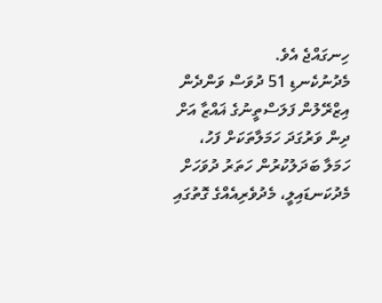ހިނގައްޖެ އެވެ.
މެދުނުކެނޑި 51 ދުވަސް ވަންދެން އިޒްރޭލުން ފަލަސްތީނުގެ ޣައްޒާ އަށް ދިން ވަރުގަދަ ހަމަލާތަކަށް ފަހު، ހަމަލާ ބަދަލުކުރުން ހަތަރު ދުވަހަށް މެދުކަނޑައިލީ، މެދުވެރިއެއްގެ ގޮތުގައި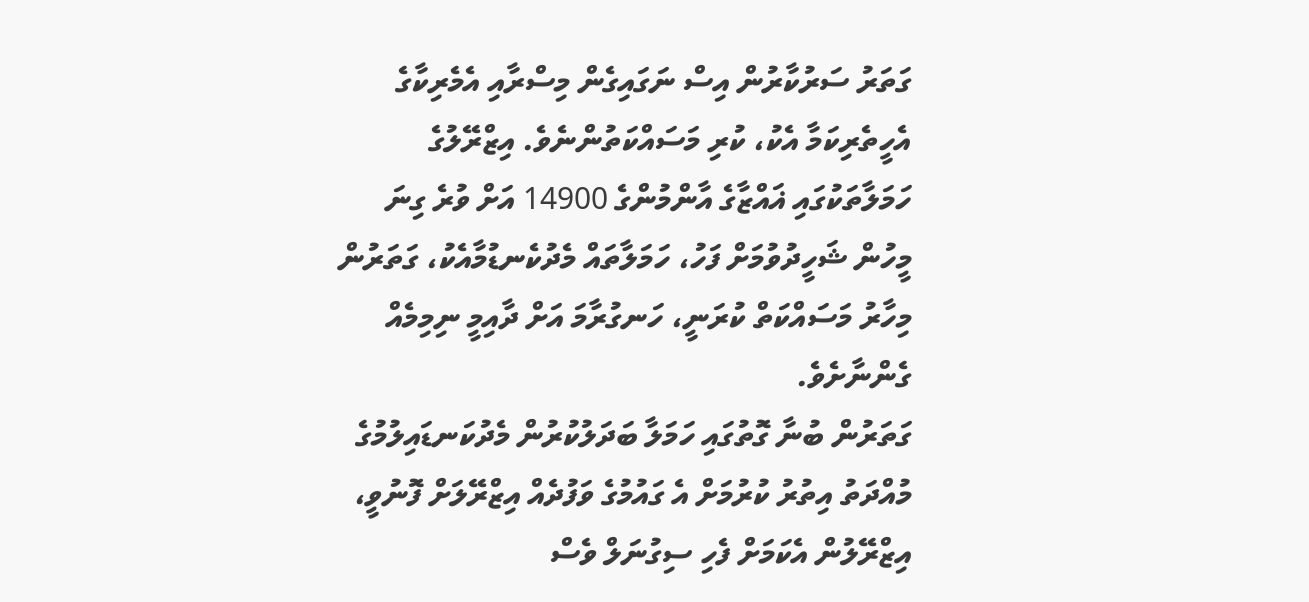ގަތަރު ސަރުކާރުން އިސް ނަގައިގެން މިސްރާއި އެމެރިކާގެ އެހީތެރިކަމާ އެކު، ކުރި މަސައްކަތުންނެވެ. އިޒްރޭލުގެ ހަމަލާތަކުގައި ޣައްޒާގެ އާންމުންގެ 14900 އަށް ވުރެ ގިނަ މީހުން ޝަހީދުވުމަށް ފަހު، ހަމަލާތައް މެދުކެނޑުމާއެކު، ގަތަރުން މިހާރު މަސައްކަތް ކުރަނީ، ހަނގުރާމަ އަށް ދާއިމީ ނިމިމެއް ގެންނާށެވެ.
ގަތަރުން ބުނާ ގޮތުގައި ހަމަލާ ބަދަލުކުރުން މެދުކަނޑައިލުމުގެ މުއްދަތު އިތުރު ކުރުމަށް އެ ގައުމުގެ ވަފުދެއް އިޒްރޭލަށް ފޮނުވީ، އިޒްރޭލުން އެކަމަށް ފެހި ސިގުނަލް ވެސް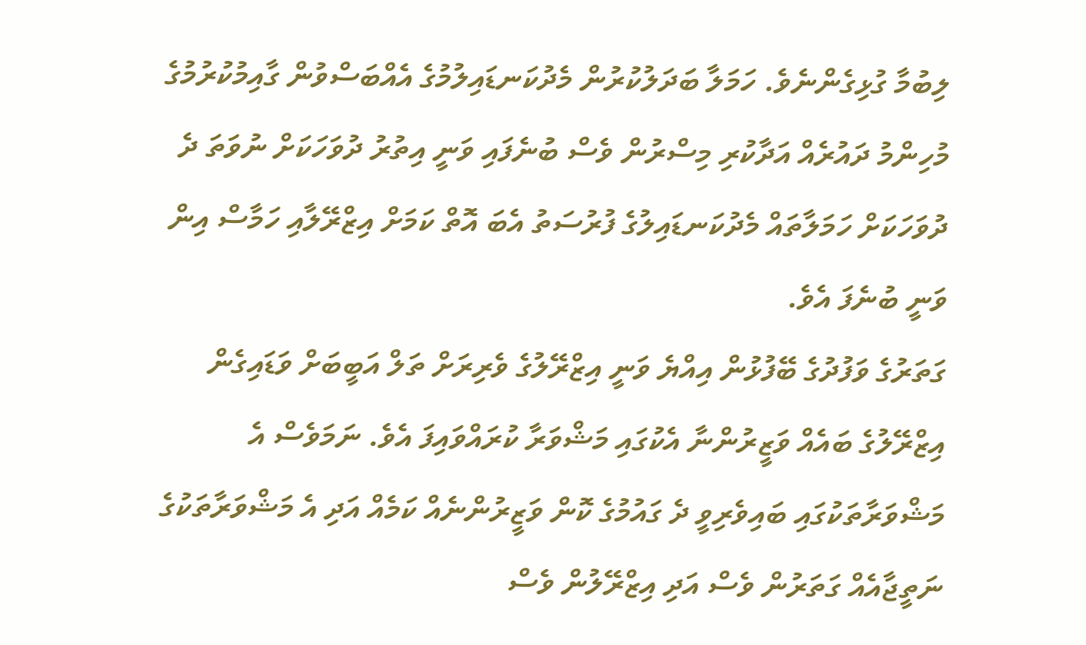ލިބުމާ ގުޅިގެންނެވެ. ހަމަލާ ބަދަލުކުރުން މެދުކަނޑައިލުމުގެ އެއްބަސްވުން ގާއިމުކުރުމުގެ މުހިންމު ދައުރެއް އަދާކުރި މިސްރުން ވެސް ބުނެފައި ވަނީ އިތުރު ދުވަހަކަށް ނުވަތަ ދެ ދުވަހަކަށް ހަމަލާތައް މެދުކަނޑައިލުގެ ފުރުސަތު އެބަ އޮތް ކަމަށް އިޒްރޭލާއި ހަމާސް އިން ވަނީ ބުނެފަ އެވެ.
ގަތަރުގެ ވަފުދުގެ ބޭފުޅުން އިއްޔެ ވަނީ އިޒްރޭލުގެ ވެރިރަށް ތަލް އަބީބަށް ވަޑައިގެން އިޒްރޭލުގެ ބައެއް ވަޒީރުންނާ އެކުގައި މަޝްވަރާ ކުރައްވައިފަ އެވެ. ނަމަވެސް އެ މަޝްވަރާތަކުގައި ބައިވެރިވީ ދެ ގައުމުގެ ކޮން ވަޒީރުންނެއް ކަމެއް އަދި އެ މަޝްވަރާތަކުގެ ނަތީޖާއެއް ގަތަރުން ވެސް އަދި އިޒްރޭލުން ވެސް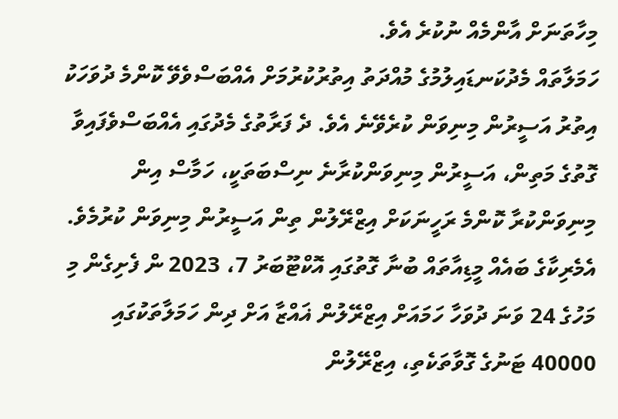މިހާތަނަށް އާންމެއް ނުކުރެ އެވެ.
ހަމަލާތައް މެދުކަނޑައިލުމުގެ މުއްދަތު އިތުރުކުރުމަށް އެއްބަސްވެވޭ ކޮންމެ ދުވަހަކު އިތުރު އަސީރުން މިނިވަން ކުރެވޭނެ އެވެ. ދެ ފަރާތުގެ މެދުގައި އެއްބަސްވެފައިވާ ގޮތުގެ މަތިން، އަސީރުން މިނިވަންކުރާނެ ނިސްބަތަކީ، ހަމާސް އިން މިނިވަންކުރާ ކޮންމެ ރަހީނަކަށް އިޒްރޭލުން ތިން އަސީރުން މިނިވަން ކުރުމެވެ.
އެމެރިކާގެ ބައެއް މީޑިއާތައް ބުނާ ގޮތުގައި އޮކްޓޫބަރު 7، 2023 ން ފެށިގެން މި މަހުގެ 24 ވަނަ ދުވަހާ ހަމައަށް އިޒްރޭލުން ޣައްޒާ އަށް ދިން ހަމަލާތަކުގައި 40000 ޓަނުގެ ގޮވާތަކެތި، އިޒްރޭލުން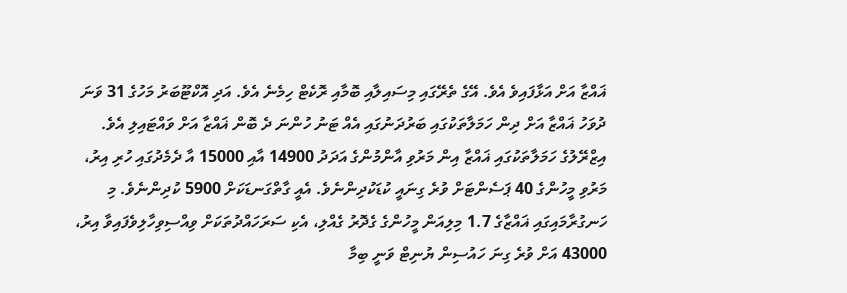ޣައްޒާ އަށް އަޅާފައިވެ އެވެ. އޭގެ ތެރޭގައި މިސައިލާއި ބޮމާއި ރޮކެޓް ހިމެނެ އެވެ. އަދި އޮކްޓޫބަރު މަހުގެ 31 ވަނަ ދުވަހު ޣައްޒާ އަށް ދިން ހަމަލާތަކުގައި ބަރުދަނުގައި އެއް ޓަނު ހުންނަ ދެ ބޮން ޣައްޒާ އަށް ވައްޓައިލި އެވެ.
އިޒްރޭލުގެ ހަމަލާތަކުގައި ޣައްޒާ އިން މަރުވި އާންމުންގެ އަދަދު 14900 އާއި 15000 އާ ދެމެދުގައި ހުރި އިރު، މަރުވި މީހުންގެ 40 ޕަސެންޓަށް ވުރެ ގިނައީ ކުޑަކުދިންނެވެ. އެއީ ގާތްގަނޑަކަށް 5900 ކުދިންނެވެ. މި ހަނގުރާމައިގައި ޣައްޒާގެ 1.7 މިލިއަން މީހުންގެ ގެދޮރު ގެއްލި، އެކި ސަރަހައްދުތަކަށް ވިއްސިވިހާލިވެފައިވާ އިރު، 43000 އަށް ވުރެ ގިނަ ހައުސިން ޔުނިޓް ވަނީ ބިމާ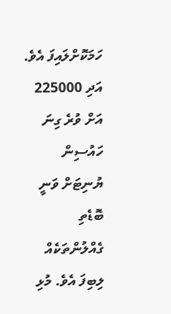ހަމަކޮށްލައިފަ އެވެ.
އަދި 225000 އަށް ވުރެ ގިނަ ހައުސިން ޔުނިޓަށް ވަނީ ބޮޑެތި ގެއްލުންތަކެއް ލިބިފަ އެވެ. މުޅި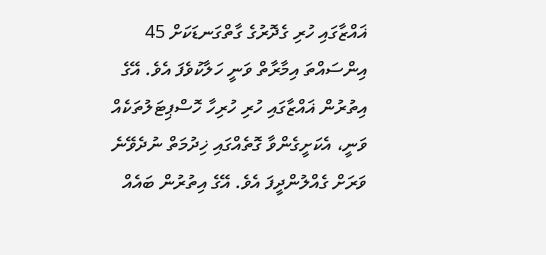ޣައްޒާގައި ހުރި ގެދޮރުގެ ގާތްގަނޑަކަށް 45 އިންސައްތަ އިމާރާތް ވަނީ ހަލާކުވެފަ އެވެ. އޭގެ އިތުރުން ޣައްޒާގައި ހުރި ހުރިހާ ހޮސްޕިޓަލުތަކެއް ވަނީ، އެކަށީގެންވާ ގޮތެއްގައި ޚިދުމަތް ނުދެވޭނެ ވަރަށް ގެއްލުންދީފަ އެވެ. އޭގެ އިތުރުން ބައެއް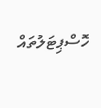ހޮސްޕިޓަލުތައް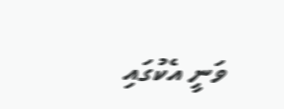ވަނީ އެކުގައި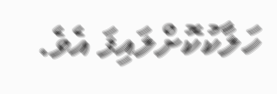ހަލާކުކޮށްލައިފަ އެވެ.